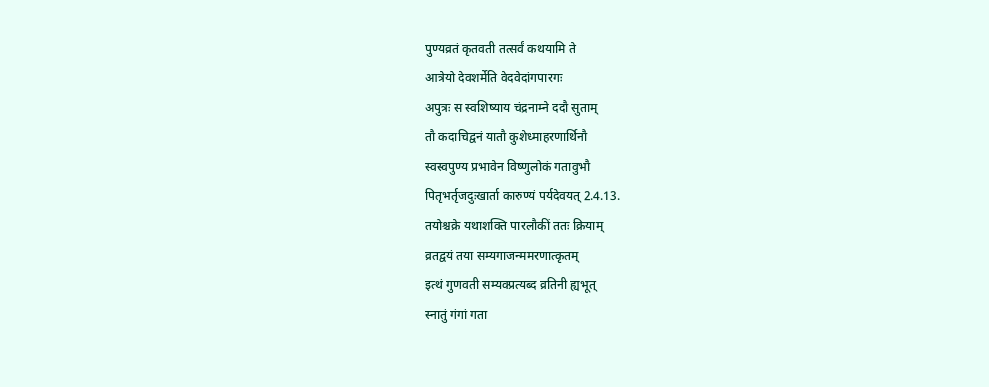पुण्यव्रतं कृतवती तत्सर्वं कथयामि ते
आत्रेयो देवशर्मेति वेदवेदांगपारगः
अपुत्रः स स्वशिष्याय चंद्रनाम्ने ददौ सुताम्
तौ कदाचिद्वनं यातौ कुशेध्माहरणार्थिनौ
स्वस्वपुण्य प्रभावेन विष्णुलोकं गतावुभौ
पितृभर्तृजदुःखार्ता कारुण्यं पर्यदेवयत् 2.4.13.
तयोश्चक्रे यथाशक्ति पारलौकीं ततः क्रियाम्
व्रतद्वयं तया सम्यगाजन्ममरणात्कृतम्
इत्थं गुणवती सम्यक्प्रत्यब्द व्रतिनी ह्यभूत्
स्नातुं गंगां गता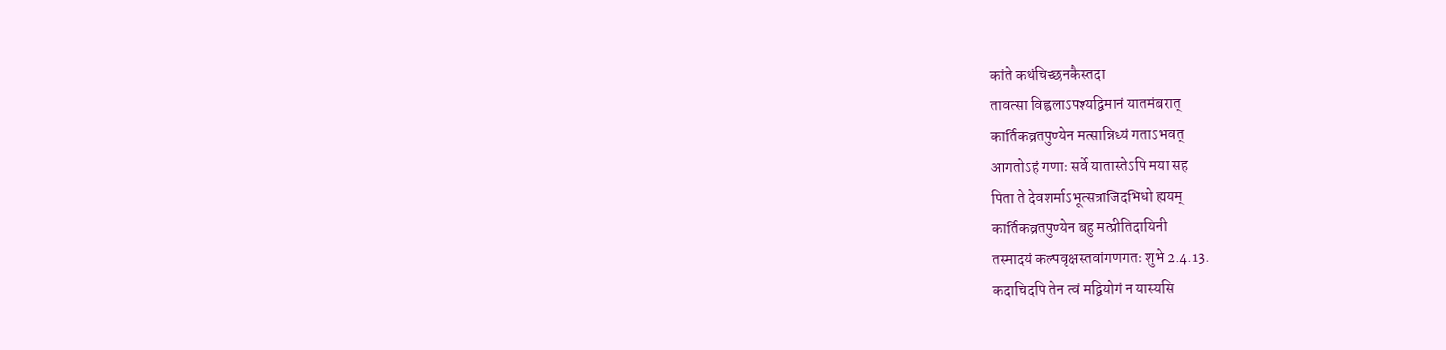कांते कथंचिच्छनकैस्तदा
तावत्सा विह्वलाऽपश्यद्विमानं यातमंबरात्
कार्तिकव्रतपुण्येन मत्सान्निध्यं गताऽभवत्
आगतोऽहं गणाः सर्वे यातास्तेऽपि मया सह
पिता ते देवशर्माऽभूत्सत्राजिदभिधो ह्ययम्
कार्तिकव्रतपुण्येन बहु मत्प्रीतिदायिनी
तस्मादयं कल्पवृक्षस्तवांगणगतः शुभे 2.4.13.
कदाचिदपि तेन त्वं मद्वियोगं न यास्यसि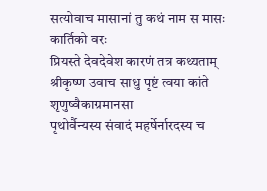सत्योवाच मासानां तु कथं नाम स मासः कार्तिको वरः
प्रियस्ते देवदेवेश कारणं तत्र कथ्यताम् श्रीकृष्ण उवाच साधु पृष्टं त्वया कांते शृणुष्वैकाग्रमानसा
पृथोर्वैन्यस्य संवादं महर्षेर्नारदस्य च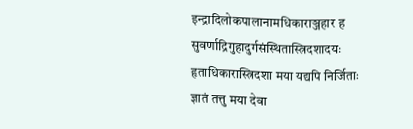इन्द्रादिलोकपालानामधिकाराञ्जहार ह
सुवर्णाद्रिगुहादुर्गसंस्थितास्त्रिदशादयः
हृताधिकारास्त्रिदशा मया यद्यपि निर्जिताः
ज्ञातं तत्तु मया देवा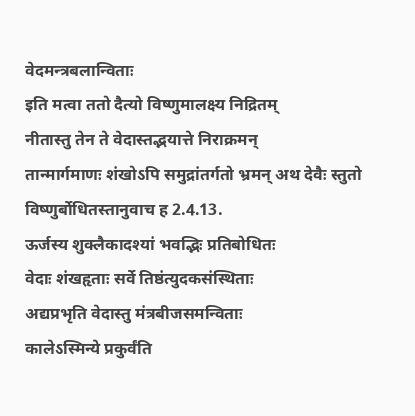वेदमन्त्रबलान्विताः
इति मत्वा ततो दैत्यो विष्णुमालक्ष्य निद्रितम्
नीतास्तु तेन ते वेदास्तद्भयात्ते निराक्रमन्
तान्मार्गमाणः शंखोऽपि समुद्रांतर्गतो भ्रमन् अथ देवैः स्तुतो विष्णुर्बोधितस्तानुवाच ह 2.4.13.
ऊर्जस्य शुक्लैकादश्यां भवद्भिः प्रतिबोधितः
वेदाः शंखहृताः सर्वे तिष्ठंत्युदकसंस्थिताः
अद्यप्रभृति वेदास्तु मंत्रबीजसमन्विताः
कालेऽस्मिन्ये प्रकुर्वंति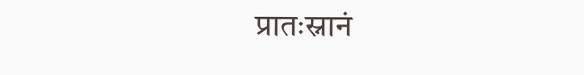प्रातःस्नानं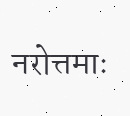नरोत्तमाः